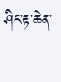ཤིང་རྟ་ཆེན་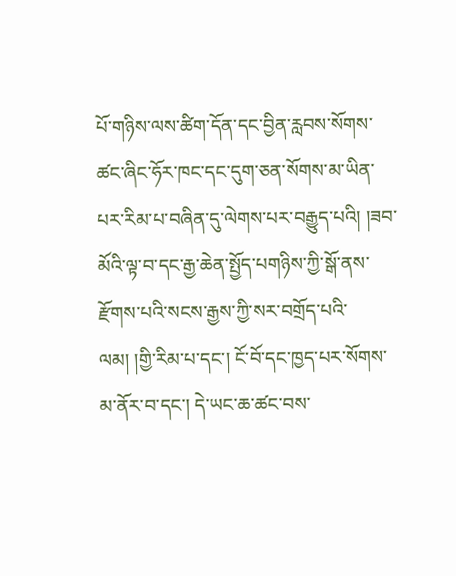པོ་གཉིས་ལས་ཚིག་དོན་དང་བྱིན་རླབས་སོགས་ཚང་ཞིང་ཧོར་ཁང་དང་དུག་ཅན་སོགས་མ་ཡིན་པར་རིམ་པ་བཞིན་དུ་ལེགས་པར་བརྒྱུད་པའི། །ཟབ་མོའི་ལྟ་བ་དང་རྒྱ་ཆེན་སྤྱོད་པགཉིས་ཀྱི་སྒོ་ནས་རྫོགས་པའི་སངས་རྒྱས་ཀྱི་སར་བགྲོད་པའི་ལམ། །གྱི་རིམ་པ་དང་། ངོ་བོ་དང་ཁྱད་པར་སོགས་མ་ནོར་བ་དང་། དེ་ཡང་ཆ་ཚང་བས་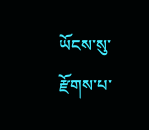ཡོངས་སུ་རྫོགས་པ་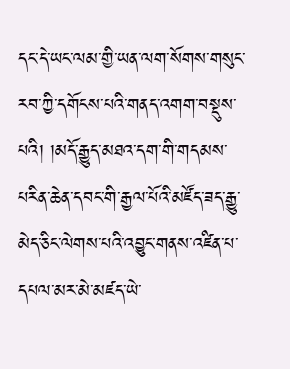དང་དེ་ཡང་ལམ་གྱི་ཡན་ལག་སོགས་གསུང་རབ་ཀྱི་དགོངས་པའི་གནད་འགག་བསྡུས་པའི། །མདོ་རྒྱུད་མཐའ་དག་གི་གདམས་པརིན་ཆེན་དབང་གི་རྒྱལ་པོའི་མཛོད་ཟད་རྒྱུ་མེད་ཅིང་ལེགས་པའི་འབྱུང་གནས་འཛིན་པ་དཔལ་མར་མེ་མཛད་ཡེ་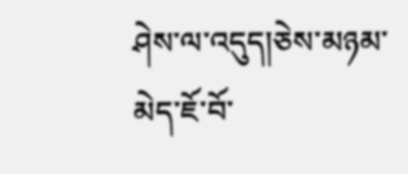ཤེས་ལ་འདུད།ཅེས་མཉམ་མེད་ཇོ་བོ་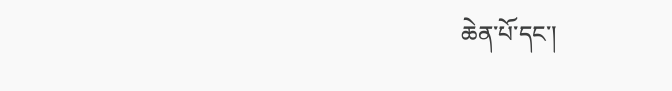ཆེན་པོ་དང་།